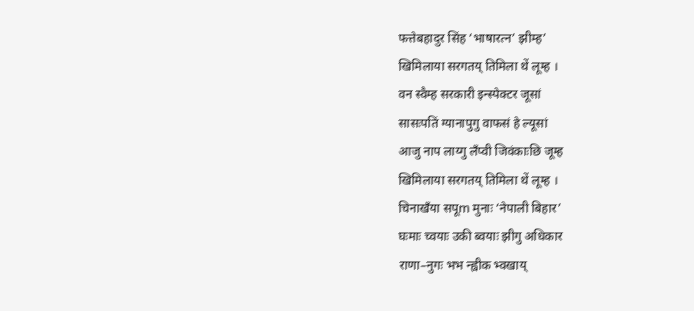फत्तेबहादुर सिंह ‘भाषारत्न’ झीम्ह’
खिमिलाया सरगतय् तिमिला थें लूम्ह ।
वन स्वैम्ह सरकारी इन्स्पेक्टर जूसां
सासःपतिं ग्यानापुगु वाफसं हे ल्यूसां
आजु नाप लाय्गु लँप्वी जिवंकाःछि जूम्ह
खिमिलाया सरगतय् तिमिला थें लूम्ह ।
चिनाखँया सपूm मुनाः ‘नेपाली बिहार’
घःमाः च्वयाः उकी ब्वयाः झीगु अधिकार
राणा–नुगः भभ न्ह्वीक भ्वखाय्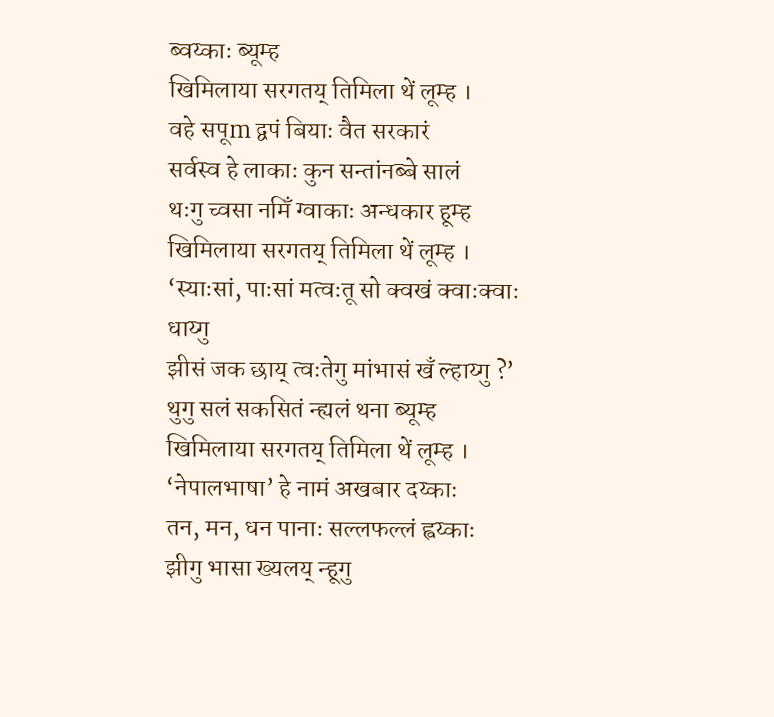ब्वय्काः ब्यूम्ह
खिमिलाया सरगतय् तिमिला थें लूम्ह ।
वहे सपूm द्वपं बियाः वैत सरकारं
सर्वस्व हे लाकाः कुन सन्तांनब्बे सालं
थःगु च्वसा नमिँ ग्वाकाः अन्धकार हूम्ह
खिमिलाया सरगतय् तिमिला थें लूम्ह ।
‘स्याःसां, पाःसां मत्वःतू सो क्वखं क्वाःक्वाः धाय्गु
झीसं जक छाय् त्वःतेगु मांभासं खँ ल्हाय्गु ?’
थुगु सलं सकसितं न्ह्यलं थना ब्यूम्ह
खिमिलाया सरगतय् तिमिला थें लूम्ह ।
‘नेपालभाषा’ हे नामं अखबार दय्काः
तन, मन, धन पानाः सल्लफल्लं ह्वय्काः
झीगु भासा ख्यलय् न्हूगु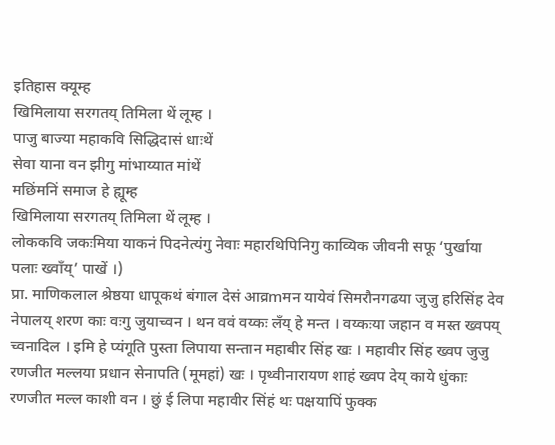इतिहास क्यूम्ह
खिमिलाया सरगतय् तिमिला थें लूम्ह ।
पाजु बाज्या महाकवि सिद्धिदासं धाःथें
सेवा याना वन झीगु मांभाय्यात मांथें
मछिंमनिं समाज हे ह्यूम्ह
खिमिलाया सरगतय् तिमिला थें लूम्ह ।
लोककवि जकःमिया याकनं पिदनेत्यंगु नेवाः महारथिपिनिगु काव्यिक जीवनी सफू ‘पुर्खाया पलाः ख्वाँय्’ पाखें ।)
प्रा. माणिकलाल श्रेष्ठया धापूकथं बंगाल देसं आव्रmमन यायेवं सिमरौनगढया जुजु हरिसिंह देव नेपालय् शरण काः वःगु जुयाच्वन । थन ववं वय्कः लँय् हे मन्त । वय्कःया जहान व मस्त ख्वपय् च्वनादिल । इमि हे प्यंगूति पुस्ता लिपाया सन्तान महाबीर सिंह खः । महावीर सिंह ख्वप जुजु रणजीत मल्लया प्रधान सेनापति (मूमहां) खः । पृथ्वीनारायण शाहं ख्वप देय् काये धुंकाः रणजीत मल्ल काशी वन । छुं ई लिपा महावीर सिंहं थः पक्षयापिं फुक्क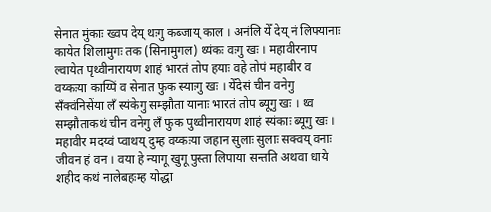सेनात मुंकाः ख्वप देय् थःगु कब्जाय् काल । अनंलि येँ देय् नं लिफ्यानाः कायेत शिलामुगः तक (सिनामुगल) थ्यंकः वःगु खः । महावीरनाप ल्वायेत पृथ्वीनारायण शाहं भारतं तोप हयाः वहे तोपं महाबीर व वय्कःया काय्पिं व सेनात फुक स्याःगु खः । येँदेसं चीन वनेगु सँक्वंनिसेंया लँ स्यंकेगु सम्झौता यानाः भारतं तोप ब्यूगु खः । थ्व सम्झौताकथं चीन वनेगु लँ फुक पुथ्वीनारायण शाहं स्यंकाः ब्यूगु खः । महावीर मदय्वं प्वाथय् दुम्ह वय्कःया जहान सुलाः सुलाः सक्वय् वनाः जीवन हं वन । वया हे न्यागू खुगू पुस्ता लिपाया सन्तति अथवा धाये शहीद कथं नालेबहःम्ह योद्धा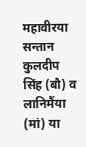महावीरया सन्तान कुलदीप सिंह (बौ) व लानिमैंया (मां) या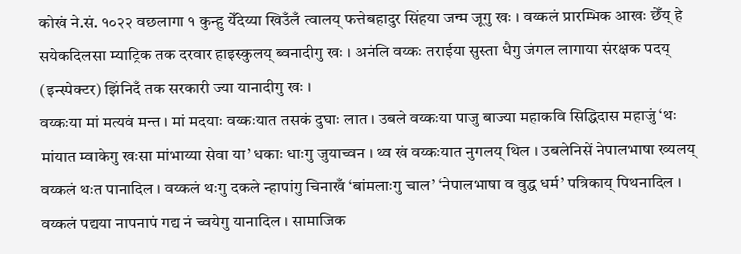कोखं ने.सं. १०२२ वछलागा १ कुन्हु येँदेय्या खिउँलँ त्वालय् फत्तेबहादुर सिंहया जन्म जूगु खः । वय्कलं प्रारम्भिक आखः छेँय् हे सयेकदिलसा म्याट्रिक तक दरवार हाइस्कुलय् ब्वनादीगु खः । अनंलि वय्कः तराईया सुस्ता धैगु जंगल लागाया संरक्षक पदय् (इन्स्पेक्टर) झिंनिदँ तक सरकारी ज्या यानादीगु खः ।
वय्कःया मां मत्यवं मन्त । मां मदयाः वय्कःयात तसकं दुघाः लात । उबले वय्कःया पाजु बाज्या महाकवि सिद्धिदास महाजुं ‘थः मांयात म्वाकेगु खःसा मांभाय्या सेवा या’ धकाः धाःगु जुयाच्वन । थ्व खं वय्कःयात नुगलय् थिल । उबलेनिसें नेपालभाषा ख्यलय् वय्कलं थःत पानादिल । वय्कलं थःगु दकले न्हापांगु चिनाखँ ‘बांमलाःगु चाल’ ‘नेपालभाषा व वुद्ध धर्म’ पत्रिकाय् पिथनादिल । वय्कलं पद्यया नापनापं गद्य नं च्वयेगु यानादिल । सामाजिक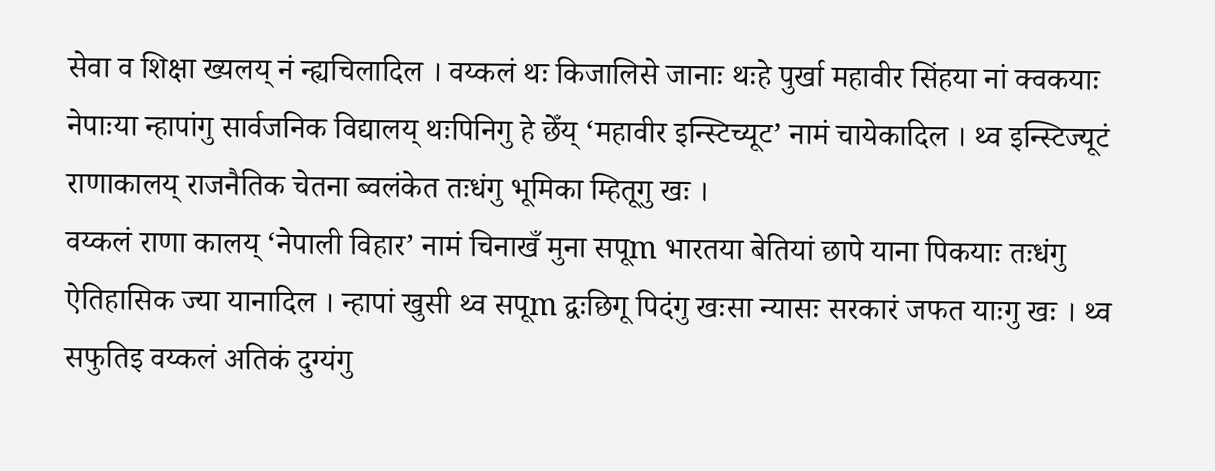सेवा व शिक्षा ख्यलय् नं न्ह्यचिलादिल । वय्कलं थः किजालिसे जानाः थःहे पुर्खा महावीर सिंहया नां क्वकयाः नेपाःया न्हापांगु सार्वजनिक विद्यालय् थःपिनिगु हे छेँय् ‘महावीर इन्स्टिच्यूट’ नामं चायेकादिल । थ्व इन्स्टिज्यूटं राणाकालय् राजनैतिक चेतना ब्वलंकेत तःधंगु भूमिका म्हितूगु खः ।
वय्कलं राणा कालय् ‘नेपाली विहार’ नामं चिनाखँ मुना सपूm भारतया बेतियां छापे याना पिकयाः तःधंगु ऐतिहासिक ज्या यानादिल । न्हापां खुसी थ्व सपूm द्वःछिगू पिदंगु खःसा न्यासः सरकारं जफत याःगु खः । थ्व सफुतिइ वय्कलं अतिकं दुग्यंगु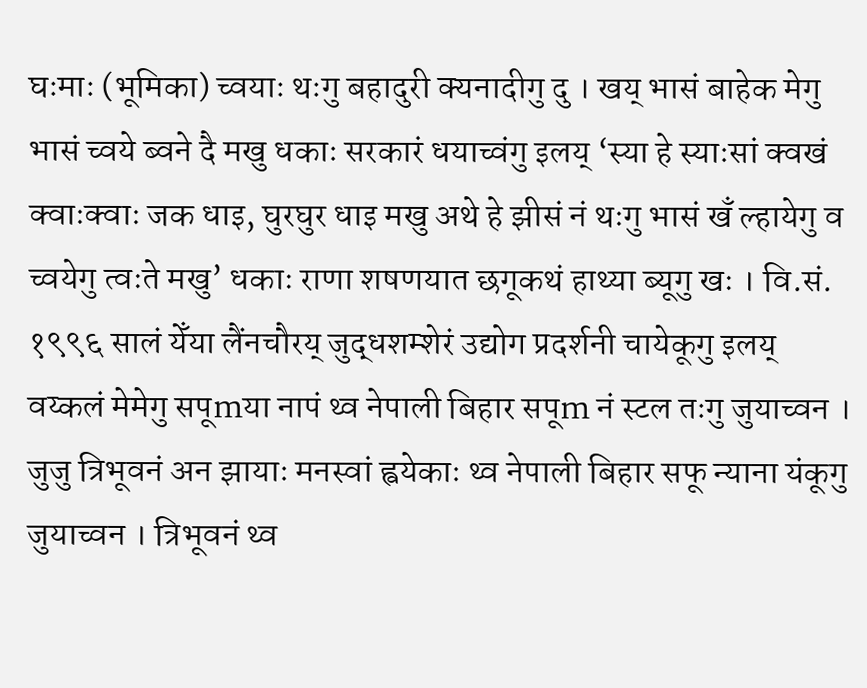घःमाः (भूमिका) च्वयाः थःगु बहादुरी क्यनादीगु दु । खय् भासं बाहेक मेगु भासं च्वये ब्वने दै मखु धकाः सरकारं धयाच्वंगु इलय् ‘स्या हे स्याःसां क्वखं क्वाःक्वाः जक धाइ, घुरघुर धाइ मखु अथे हे झीसं नं थःगु भासं खँ ल्हायेगु व च्वयेगु त्वःते मखु’ धकाः राणा शषणयात छगूकथं हाथ्या ब्यूगु खः । वि.सं. १९९६ सालं येँया लैंनचौरय् जुद्धशम्शेरं उद्योग प्रदर्शनी चायेकूगु इलय् वय्कलं मेमेगु सपूmया नापं थ्व नेपाली बिहार सपूm नं स्टल तःगु जुयाच्वन । जुजु त्रिभूवनं अन झायाः मनस्वां ह्वयेकाः थ्व नेपाली बिहार सफू न्याना यंकूगु जुयाच्वन । त्रिभूवनं थ्व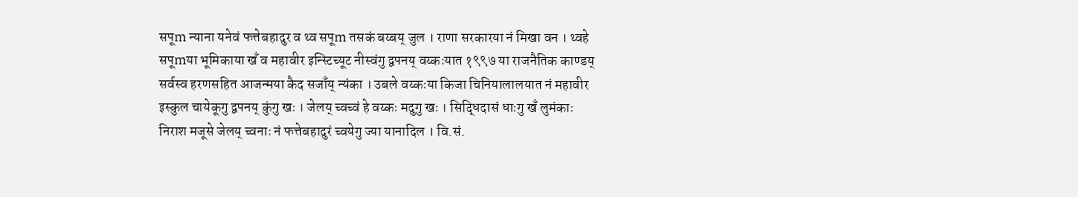सपूm न्याना यनेवं फत्तेबहादुर व थ्व सपूm तसकं बय्बय् जुल । राणा सरकारया नं मिखा वन । थ्वहे सपूmया भूमिकाया खँ व महावीर इन्स्टिच्यूट नीस्वंगु द्वपनय् वय्कःयात १९९७ या राजनैतिक काण्डय् सर्वस्व हरणसहित आजन्मया कैद सजाँय् न्यंका । उबले वय्कःया किजा चिनियालालयात नं महावीर इस्कुल चायेकूगु द्वपनय् कुंगु खः । जेलय् च्वच्वं हे वय्कः मदुगु खः । सिद्धिदासं धाःगु खँ लुमंकाः निराश मजूसे जेलय् च्वनाः नं फत्तेबहादुरं च्वयेगु ज्या यानादिल । वि.सं.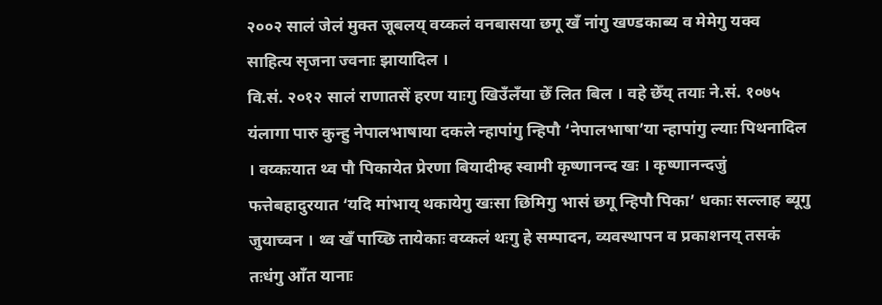२००२ सालं जेलं मुक्त जूबलय् वय्कलं वनबासया छगू खँ नांगु खण्डकाब्य व मेमेगु यक्व साहित्य सृजना ज्वनाः झायादिल ।
वि.सं. २०१२ सालं राणातसें हरण याःगु खिउँलँया छेँ लित बिल । वहे छेँय् तयाः ने.सं. १०७५ यंलागा पारु कुन्हु नेपालभाषाया दकले न्हापांगु न्हिपौ ‘नेपालभाषा’या न्हापांगु ल्याः पिथनादिल । वय्कःयात थ्व पौ पिकायेत प्रेरणा बियादीम्ह स्वामी कृष्णानन्द खः । कृष्णानन्दजुं फत्तेबहादुरयात ‘यदि मांभाय् थकायेगु खःसा छिमिगु भासं छगू न्हिपौ पिका’ धकाः सल्लाह ब्यूगु जुयाच्वन । थ्व खँ पाय्छि तायेकाः वय्कलं थःगु हे सम्पादन, व्यवस्थापन व प्रकाशनय् तसकं तःधंगु आँत यानाः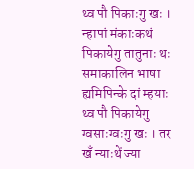थ्व पौ पिकाःगु खः । न्हापां मंकाःकथं पिकायेगु तातुनाः थः समाकालिन भाषा ह्यमिपिन्के दां म्हयाः थ्व पौ पिकायेगु ग्वसाःग्वःगु खः । तर खँ न्याःथें ज्या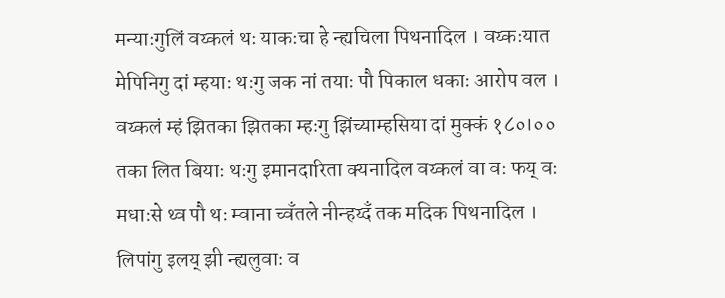मन्याःगुलिं वय्कलं थः याकःचा हे न्ह्यचिला पिथनादिल । वय्कःयात मेपिनिगु दां म्हयाः थःगु जक नां तयाः पौ पिकाल धकाः आरोप वल । वय्कलं म्हं झितका झितका म्हःगु झिंच्याम्हसिया दां मुक्कं १८०।०० तका लित बियाः थःगु इमानदारिता क्यनादिल वय्कलं वा वः फय् वः मधाःसे थ्व पौ थः म्वाना च्वँतले नीन्हय्दँ तक मदिक पिथनादिल । लिपांगु इलय् झी न्ह्यलुवाः व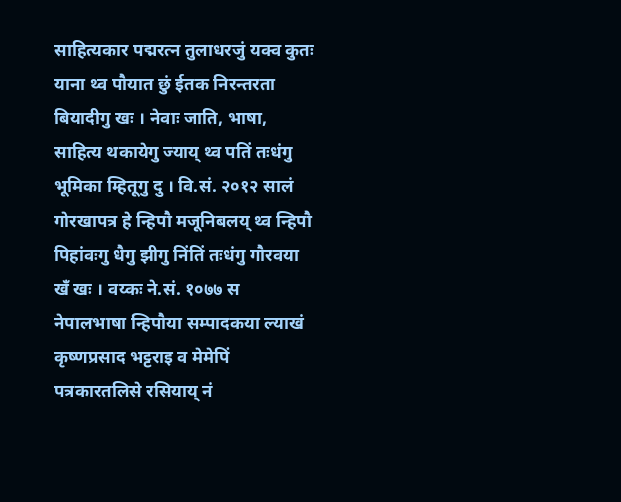साहित्यकार पद्मरत्न तुलाधरजुं यक्व कुतः याना थ्व पौयात छुं ईतक निरन्तरता बियादीगु खः । नेवाः जाति, भाषा, साहित्य थकायेगु ज्याय् थ्व पतिं तःधंगु भूमिका म्हितूगु दु । वि.सं. २०१२ सालं गोरखापत्र हे न्हिपौ मजूनिबलय् थ्व न्हिपौ पिहांवःगु धैगु झीगु निंतिं तःधंगु गौरवया खँ खः । वय्कः ने.सं. १०७७ स नेपालभाषा न्हिपौया सम्पादकया ल्याखं कृष्णप्रसाद भट्टराइ व मेमेपिं पत्रकारतलिसे रसियाय् नं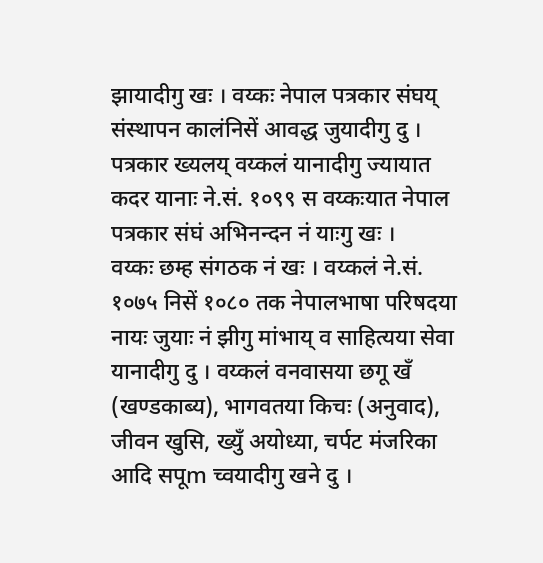झायादीगु खः । वय्कः नेपाल पत्रकार संघय् संस्थापन कालंनिसें आवद्ध जुयादीगु दु । पत्रकार ख्यलय् वय्कलं यानादीगु ज्यायात कदर यानाः ने.सं. १०९९ स वय्कःयात नेपाल पत्रकार संघं अभिनन्दन नं याःगु खः ।
वय्कः छम्ह संगठक नं खः । वय्कलं ने.सं. १०७५ निसें १०८० तक नेपालभाषा परिषदया नायः जुयाः नं झीगु मांभाय् व साहित्यया सेवा यानादीगु दु । वय्कलं वनवासया छगू खँ (खण्डकाब्य), भागवतया किचः (अनुवाद), जीवन खुसि, ख्युँ अयोध्या, चर्पट मंजरिका आदि सपूm च्वयादीगु खने दु ।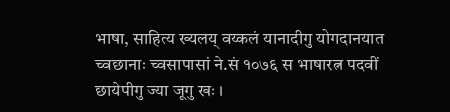भाषा, साहित्य ख्यलय् वय्कलं यानादीगु योगदानयात च्वछानाः च्वसापासां ने.सं १०७६ स भाषारत्न पदवीं छायेपीगु ज्या जूगु खः ।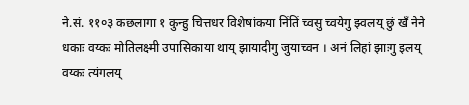ने.सं. ११०३ कछलागा १ कुन्हु चित्तधर विशेषांकया निंतिं च्वसु च्वयेगु झ्वलय् छुं खँ नेने धकाः वय्कः मोतिलक्ष्मी उपासिकाया थाय् झायादीगु जुयाच्वन । अनं लिहां झाःगु इलय् वय्कः त्यंगलय्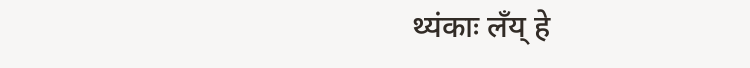थ्यंकाः लँय् हे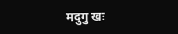मदुगु खः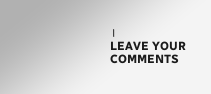।
LEAVE YOUR COMMENTS